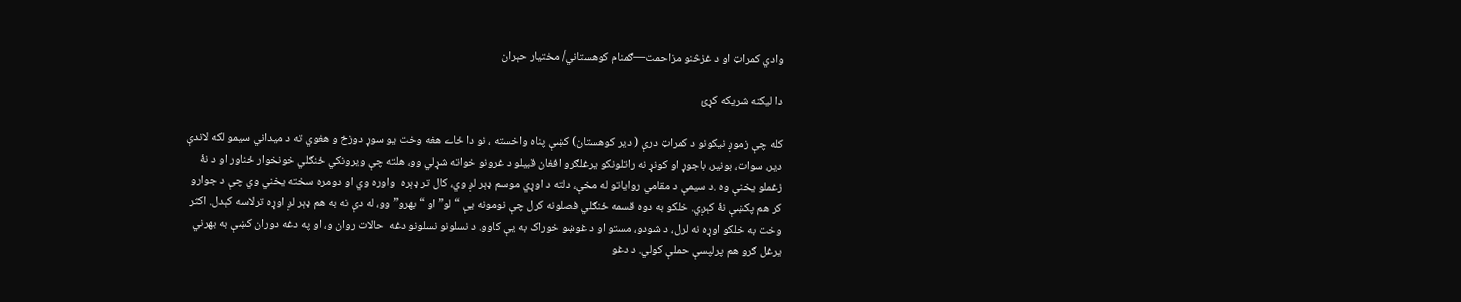وادي کمراټ او د غزڅنو مزاحمت—ګمنام کوهستاني/ مختيار حېران

دا ليکنه شريکه کړئ

کله چې زموږ نیکونو د کمراټ درې ( دیر کوهستان) کښې پناه واخسته ، نو دا ځاے هغه وخت یو سوړ دوزخ و هغوي ته د میداني سیمو لکه لاندې دیر، سوات، بونیر، باجوړ او کونړ نه راتلونکو یرغلګرو افغان قبیلو د غرونو خواته شړلي وو، هلته چې ویرونکي ځنګلي خونخوار ځناور او د نۀ زغملو يخنې وه .د سیمې د مقامي روایاتو له مخې، دلته د اوړي موسم ډېر لږ وي، کال تر ډېره  واوره وي او دومره سخته يخني وي چې د جوارو کر هم پکښې نۀ کېږي. خلکو به دوه قسمه ځنګلي فصلونه کرل چې نومونه یې “لو” او “بهرو” وو، له دې نه به هم ډېر لږ اوړه ترلاسه کېدل. اکثر وخت به خلکو اوړه نه لرل، د شودو، مستو او د غوښو خوراک به یې کاوو. د نسلونو نسلونو دغه  حالات روان و، او په دغه دوران کښې به بهرني یرغل ګرو هم پرلپسې حملې کولي. د دغو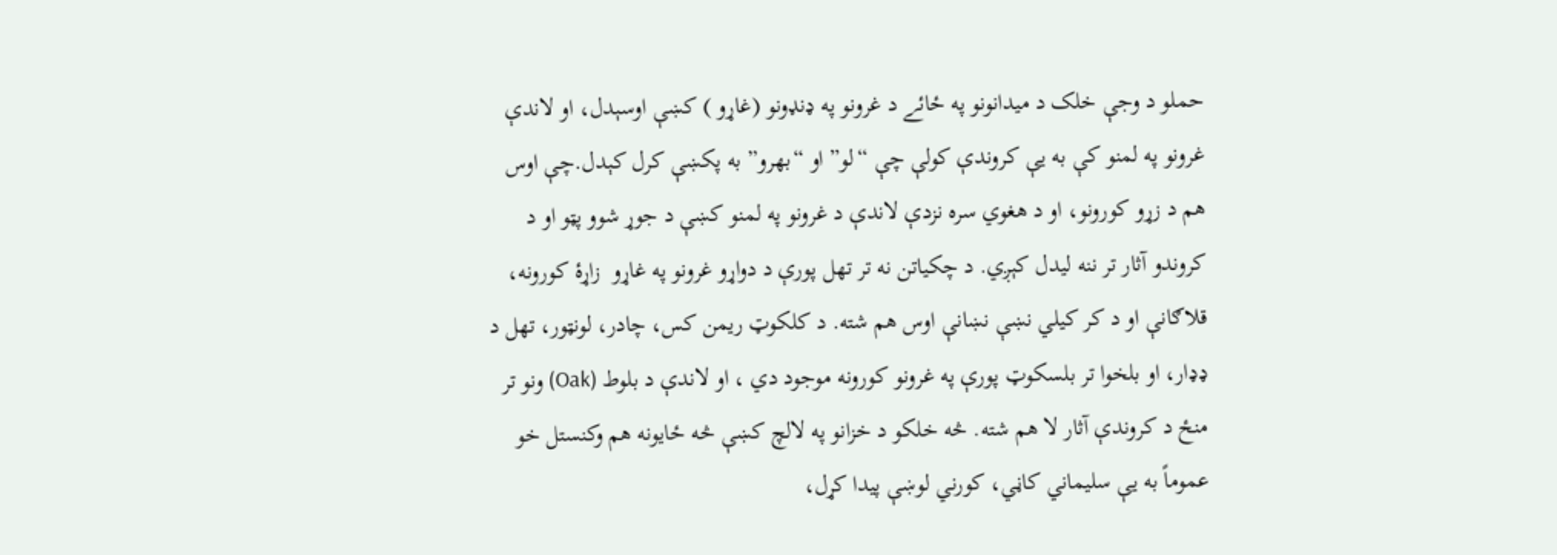حملو د وجې خلک د میدانونو په ځائے د غرونو په ډنډونو (غاړو ) کښې اوسېدل، او لاندې غرونو په لمنو کې به یې کروندې کولې چې “لو” او “بهرو” به پکښې کرل کېدل.چې اوس هم د زړو کورونو، او د هغوي سره نزدې لاندې د غرونو په لمنو کښې د جوړ شوو پټو او د کروندو آثار تر ننه لیدل کېږي. د چکیاتن نه تر تهل پورې د دواړو غرونو په غاړو  زاړۀ کورونه، قلاګانې او د کر کیلي نښې نښانې اوس هم شته. د کلکوټ ریمن کس، چادر، لونټور، تهل د ډډار، او بلخوا تر بلسکوټ پورې په غرونو کورونه موجود دي ، او لاندې د بلوط (Oak) ونو تر منځ د کروندې آثار لا هم شته. څه خلکو د خزانو په لالچ کښې څه ځايونه هم وکنستل خو عموماً به یې سلیماني کاڼي، کورني لوښې پیدا کړل،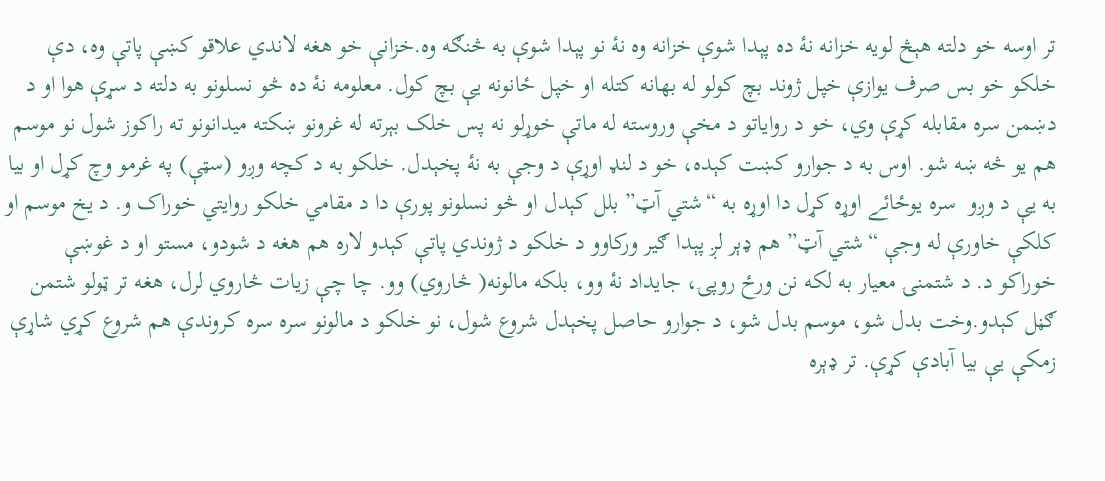تر اوسه خو دلته هېڅ لويه خزانه نۀ ده پېدا شوې خزانه وه نۀ نو پېدا شوې به څنګه وه.خزانې خو هغه لاندي علاقو کښې پاتې وه، دې خلکو خو بس صرف یوازې خپل ژوند بچ کولو له بهانه کتله او خپل ځانونه يې بچ کول. معلومه نۀ ده څو نسلونو به دلته د سړې هوا او د دښمن سره مقابله کړې وي، خو د روایاتو د مخې وروسته له ماتې خوړلو نه پس خلک بېرته له غرونو ښکته میدانونو ته راکوز شول نو موسم هم یو څه ښه شو. اوس به د جوارو کښت کېده، خو د لنډ اوړې د وجې به نۀ پخېدل. خلکو به د کچه وږو (سټې) په غرمو وچ کړل او بيا به يې د وږو  سره یوځائے اوړه کړل دا اوړه به “شتي آټ” بلل کېدل او څو نسلونو پورې دا د مقامي خلکو روايتي خوراک و. د یخ موسم او کلکې خاورې له وجې “شتي آټ” هم ډېر لږ پېدا ګير ورکاوو د خلکو د ژوندي پاتې کېدو لاره هم هغه د شودو، مستو او د غوښې خوراکو د. د شتمنۍ معیار به لکه نن ورځ روپۍ، جایداد نۀ وو، بلکه مالونه( څاروي) وو. چا چې زیات څاروي لرل، هغه تر ټولو شتمن ګڼل کېدو.وخت بدل شو، موسم بدل شو، د جوارو حاصل پخېدل شروع شول، نو خلکو د مالونو سره سره کروندې هم شروع کړي شاړې زمکې يې بیا آبادې کړې. تر ډېره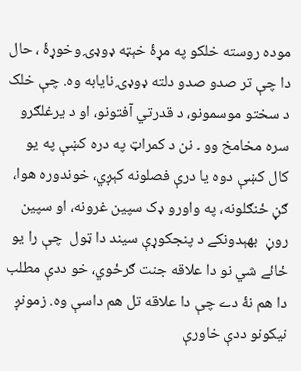موده روسته خلکو په مړۀ خېټه ډوډۍ وخوړۀ ، حال دا چې تر صدو صدو دلته ډوډۍ نایابه وه. چې خلک د سختو موسمونو، د قدرتي آفتونو، او د یرغلګرو سره مخامخ وو ۔ نن د کمراټ په دره کښې په یو کال کښې دوه یا درې فصلونه کېږي، خوندوره هوا، ګڼ ځنګلونه، په واورو ډک سپين غرونه، او سپين روڼ  بهېدونکے د پنجکوړې سيند دا ټول  چې را يو ځائے شي نو دا علاقه جنت ګرځوي، خو ددې مطلب دا هم نۀ دے چې دا علاقه تل هم داسې وه. زمونږ نیکونو ددې خاورې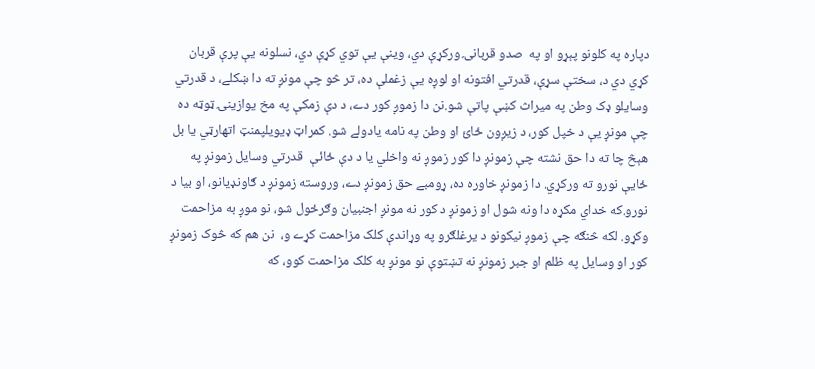دپاره په کلونو پېړو او په  صدو قربانۍ ورکړې دي، وينې يې توي کړې دي، نسلونه یې پرې قربان کړي دي د، سختې سړې، قدرتي افتونه او لوږه یې زغملې ده، تر څو چې مونږ ته دا ښکلے، د قدرتي وسایلو ډک وطن په میراث کښې پاتې شو.نن دا زموږ کور دے، د دې زمکې په مخ یوازینۍ ټوټه ده چې مونږ یې د خپل کور، د زیږون ځائ او وطن په نامه یادولے شو. کمراټ ډیویلپمنټ اتھارټي یا بل هېڅ چا ته دا حق نشته چې زمونږ دا کور زموږ نه واخلي یا د دې ځائې  قدرتي وسایل زمونږ په ځايې نورو ته ورکړي. دا زمونږ خاوره ده، ړومبے حق زمونږ دے، وروسته زمونږ د ګاونډیانو، او بیا د نورو.که خداي مکړه دا ونه شول او زمونږ د کور نه مونږ اجنبیان وګرځول شو، نو موږ به مزاحمت وکړو. لکه څنګه چې زموږ نیکونو د یرغلګرو په وړاندې کلک مزاحمت کړے و،  نن هم که څوک زمونږ کور او وسایل په ظلم او جبر زمونږ نه تښتوې نو مونږ به کلک مزاحمت کوو، که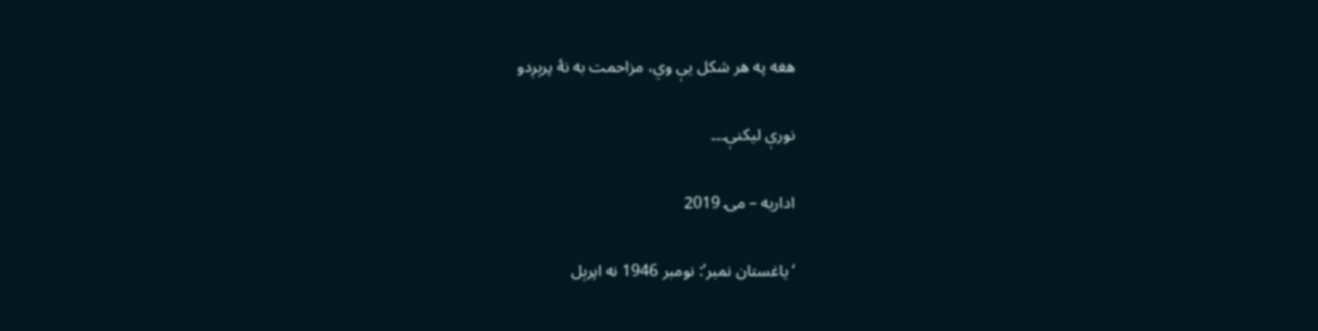هغه په هر شکل یې وي، مزاحمت به نۀ پرېږدو

نورې ليکنې۔۔۔

اداريه – مۍ 2019

‘یاغستان نمبر’: نومبر 1946 نه اپرېل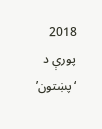2018 پورې د ‘پښتون’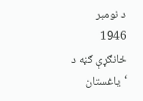د نومبر 1946 ځانګړې ګڼه د ‘یاغستان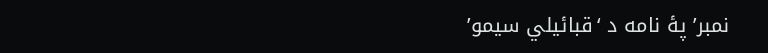نمبر’ پۀ نامه د ‘قبائیلي سیمو’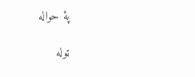پۀ حواله

ټوله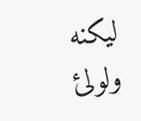ليکنه ولولئ